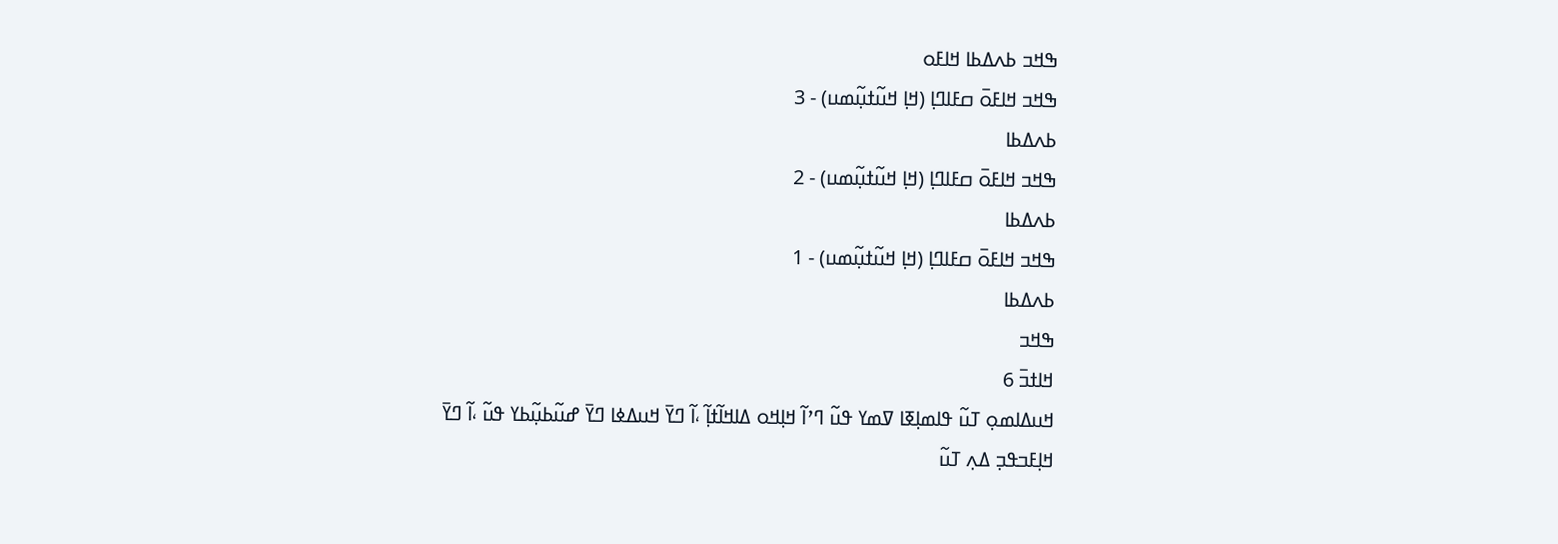ߒߞߏ ߕߍߡߕߊ ߞߊߓߋ
ߒߞߏ ߞߊߓߋ߫ ߛߓߊߣߊ߲ (ߞߊ߲ ߞߎ߬ߙߎ߲߬ߘߎ) - 3
ߕߍߡߕߊ
ߒߞߏ ߞߊߓߋ߫ ߛߓߊߣߊ߲ (ߞߊ߲ ߞߎ߬ߙߎ߲߬ߘߎ) - 2
ߕߍߡߕߊ
ߒߞߏ ߞߊߓߋ߫ ߛߓߊߣߊ߲ (ߞߊ߲ ߞߎ߬ߙߎ߲߬ߘߎ) - 1
ߕߍߡߕߊ
ߒߞߏ
ߞߊߙߏ߫ 6
ߞߎߡߊߘߋ߲ ߠߎ߬ ߟߊߘߊ߲ߧߊ ߜߘߌ ߟߎ߬ ߣߴߊ߬ ߞߊ߲ߞߋ ߡߊߞߊ߬ߙߊ߲߬ ،ߊ߬ ߣߌ߫ ߞߎߡߦߊ ߣߌ߫ ߝߎ߬ߕߎ߲߬ߕߌ ߟߎ߬ ،ߊ߬ ߣߌ߫ ߞߊ߲ߓߏߟߏ߲ ߡߍ߲ ߠߎ߬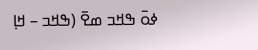ߦߋ߫ ߒߞߏ ߘߐ߫ (ߒߞߏ – ߞߊ߲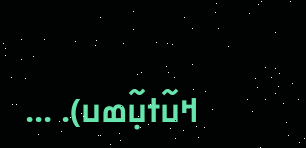ߞߎ߬ߙߎ߲߬ߘߎ). ...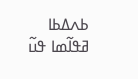ߕߍߡߕߊ
ߥߟߊ߬ߘߊ ߟߎ߬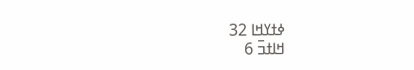ߦߙߌߞߊ 32
ߞߊߙߏ߫ 6